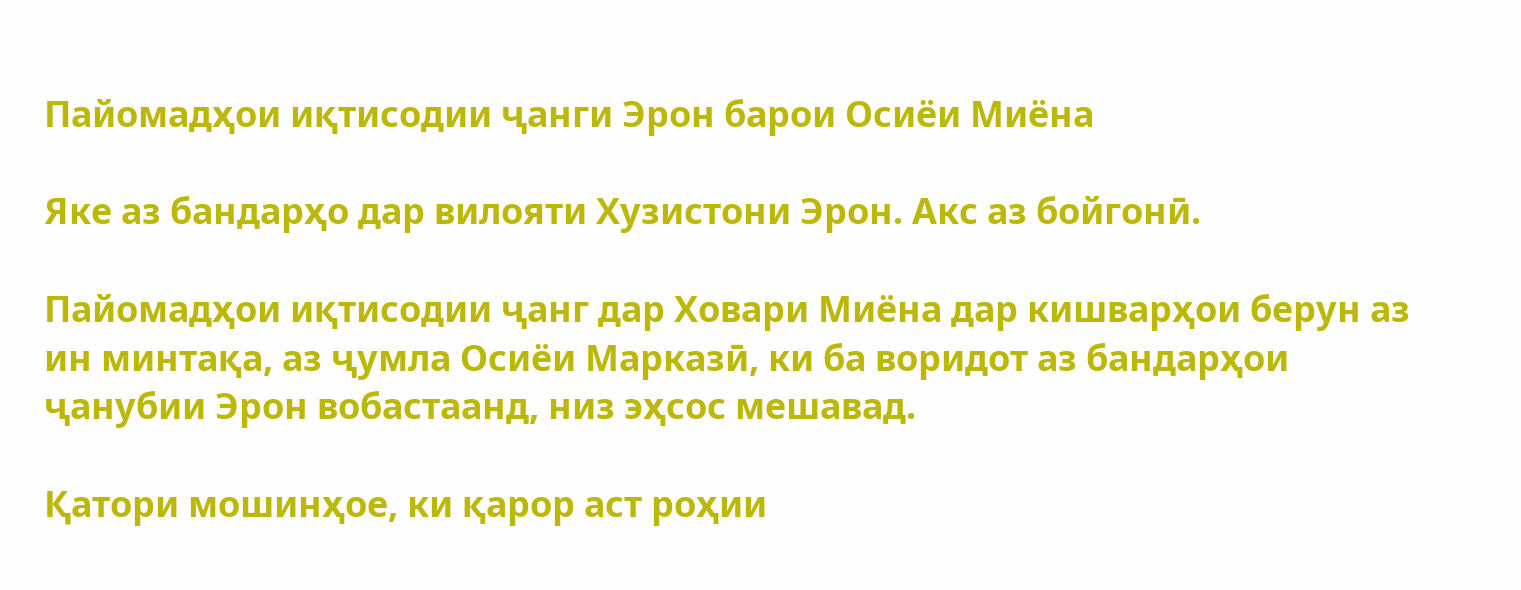Пайомадҳои иқтисодии ҷанги Эрон барои Осиёи Миёна

Яке аз бандарҳо дар вилояти Хузистони Эрон. Акс аз бойгонӣ.

Пайомадҳои иқтисодии ҷанг дар Ховари Миёна дар кишварҳои берун аз ин минтақа, аз ҷумла Осиёи Марказӣ, ки ба воридот аз бандарҳои ҷанубии Эрон вобастаанд, низ эҳсос мешавад.

Қатори мошинҳое, ки қарор аст роҳии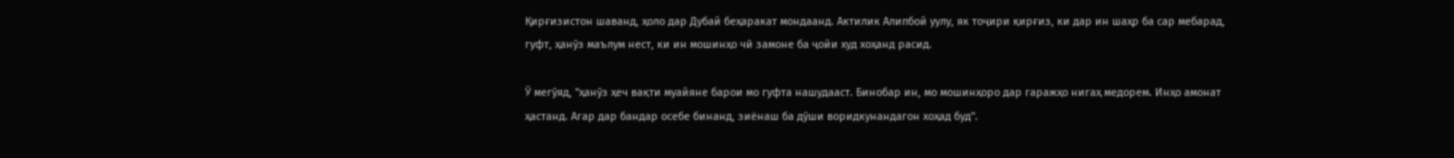Қирғизистон шаванд, ҳоло дар Дубай беҳаракат мондаанд. Актилик Алипбой уулу, як тоҷири қирғиз, ки дар ин шаҳр ба сар мебарад, гуфт, ҳанӯз маълум нест, ки ин мошинҳо чӣ замоне ба ҷойи худ хоҳанд расид.

Ӯ мегӯяд, "ҳанӯз ҳеч вақти муайяне барои мо гуфта нашудааст. Бинобар ин, мо мошинҳоро дар гаражҳо нигаҳ медорем. Инҳо амонат ҳастанд. Агар дар бандар осебе бинанд, зиёнаш ба дӯши воридкунандагон хоҳад буд".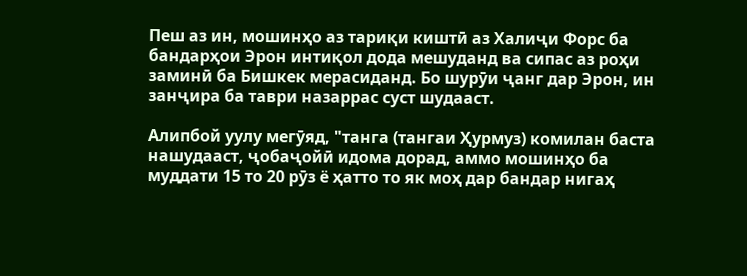Пеш аз ин, мошинҳо аз тариқи киштӣ аз Халиҷи Форс ба бандарҳои Эрон интиқол дода мешуданд ва сипас аз роҳи заминӣ ба Бишкек мерасиданд. Бо шурӯи ҷанг дар Эрон, ин занҷира ба таври назаррас суст шудааст.

Алипбой уулу мегӯяд, "танга (тангаи Ҳурмуз) комилан баста нашудааст, ҷобаҷойӣ идома дорад, аммо мошинҳо ба муддати 15 то 20 рӯз ё ҳатто то як моҳ дар бандар нигаҳ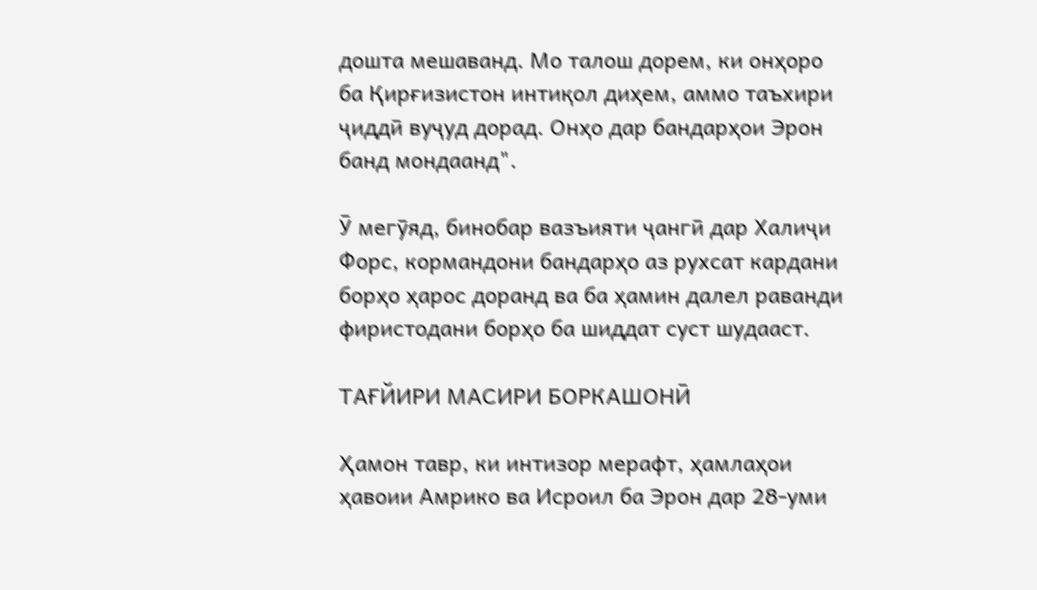дошта мешаванд. Мо талош дорем, ки онҳоро ба Қирғизистон интиқол диҳем, аммо таъхири ҷиддӣ вуҷуд дорад. Онҳо дар бандарҳои Эрон банд мондаанд".

Ӯ мегӯяд, бинобар вазъияти ҷангӣ дар Халиҷи Форс, кормандони бандарҳо аз рухсат кардани борҳо ҳарос доранд ва ба ҳамин далел раванди фиристодани борҳо ба шиддат суст шудааст.

ТАҒЙИРИ МАСИРИ БОРКАШОНӢ

Ҳамон тавр, ки интизор мерафт, ҳамлаҳои ҳавоии Амрико ва Исроил ба Эрон дар 28-уми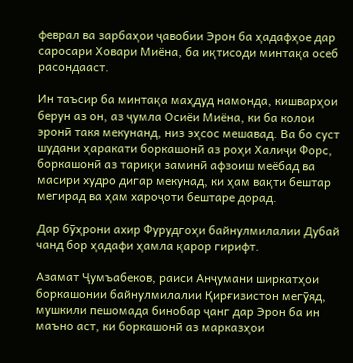феврал ва зарбаҳои ҷавобии Эрон ба ҳадафҳое дар саросари Ховари Миёна, ба иқтисоди минтақа осеб расондааст.

Ин таъсир ба минтақа маҳдуд намонда, кишварҳои берун аз он, аз ҷумла Осиёи Миёна, ки ба колои эронӣ такя мекунанд, низ эҳсос мешавад. Ва бо суст шудани ҳаракати боркашонӣ аз роҳи Халиҷи Форс, боркашонӣ аз тариқи заминӣ афзоиш меёбад ва масири худро дигар мекунад, ки ҳам вақти бештар мегирад ва ҳам хароҷоти бештаре дорад.

Дар бӯҳрони ахир Фурудгоҳи байнулмилалии Дубай чанд бор ҳадафи ҳамла қарор гирифт.

Азамат Ҷумъабеков, раиси Анҷумани ширкатҳои боркашонии байнулмилалии Қирғизистон мегӯяд, мушкили пешомада бинобар ҷанг дар Эрон ба ин маъно аст, ки боркашонӣ аз марказҳои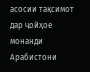асосии тақсимот дар ҷойҳое монанди Арабистони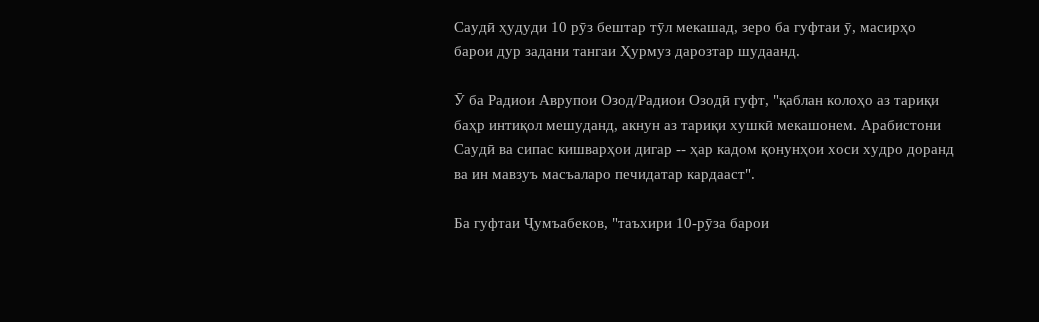Саудӣ ҳудуди 10 рӯз бештар тӯл мекашад, зеро ба гуфтаи ӯ, масирҳо барои дур задани тангаи Ҳурмуз дарозтар шудаанд.

Ӯ ба Радиои Аврупои Озод/Радиои Озодӣ гуфт, "қаблан колоҳо аз тариқи баҳр интиқол мешуданд, акнун аз тариқи хушкӣ мекашонем. Арабистони Саудӣ ва сипас кишварҳои дигар -- ҳар кадом қонунҳои хоси худро доранд ва ин мавзуъ масъаларо печидатар кардааст".

Ба гуфтаи Ҷумъабеков, "таъхири 10-рӯза барои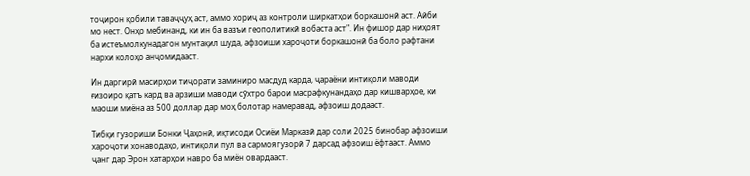тоҷирон қобили таваҷҷуҳ аст, аммо хориҷ аз контроли ширкатҳои боркашонӣ аст. Айби мо нест. Онҳо мебинанд, ки ин ба вазъи геополитикӣ вобаста аст". Ин фишор дар ниҳоят ба истеъмолкунадагон мунтақил шуда, афзоиши хароҷоти боркашонӣ ба боло рафтани нархи колоҳо анҷомидааст.

Ин даргирӣ масирҳои тиҷорати заминиро масдуд карда, ҷараёни интиқоли маводи ғизоиро қатъ кард ва арзиши маводи сӯхтро барои масрафкунандаҳо дар кишварҳое, ки маоши миёна аз 500 доллар дар моҳ болотар намеравад, афзоиш додааст.

Тибқи гузориши Бонки Ҷаҳонӣ, иқтисоди Осиёи Марказӣ дар соли 2025 бинобар афзоиши хароҷоти хонаводаҳо, интиқоли пул ва сармоягузорӣ 7 дарсад афзоиш ёфтааст. Аммо ҷанг дар Эрон хатарҳои навро ба миён овардааст.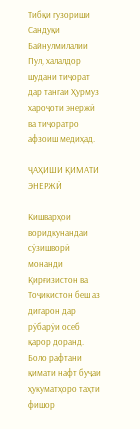Тибқи гузориши Сандуқи Байнулмилалии Пул, халалдор шудани тиҷорат дар тангаи Ҳурмуз хароҷоти энержӣ ва тиҷоратро афзоиш медиҳад.

ҶАҲИШИ ҚИМАТИ ЭНЕРЖӢ

Кишварҳои воридкунандаи сӯзишворӣ монанди Қирғизистон ва Тоҷикистон беш аз дигарон дар рӯбарӯи осеб қарор доранд. Боло рафтани қимати нафт буҷаи ҳукуматҳоро таҳти фишор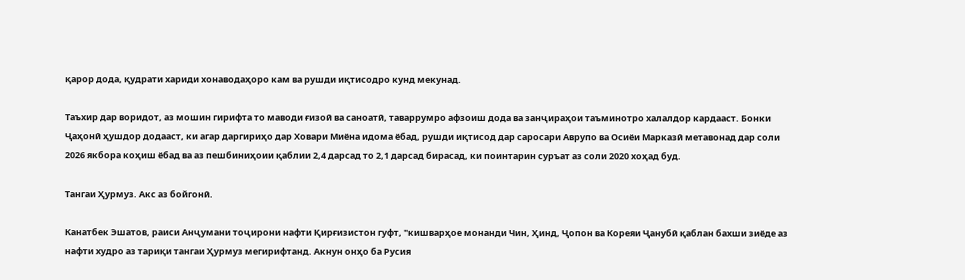қарор дода, қудрати хариди хонаводаҳоро кам ва рушди иқтисодро кунд мекунад.

Таъхир дар воридот, аз мошин гирифта то маводи ғизоӣ ва саноатӣ, таваррумро афзоиш дода ва занҷираҳои таъминотро халалдор кардааст. Бонки Ҷаҳонӣ ҳушдор додааст, ки агар даргириҳо дар Ховари Миёна идома ёбад, рушди иқтисод дар саросари Аврупо ва Осиёи Марказӣ метавонад дар соли 2026 якбора коҳиш ёбад ва аз пешбиниҳоии қаблии 2,4 дарсад то 2,1 дарсад бирасад, ки поинтарин суръат аз соли 2020 хоҳад буд.

Тангаи Ҳурмуз. Акс аз бойгонӣ.

Канатбек Эшатов, раиси Анҷумани тоҷирони нафти Қирғизистон гуфт, "кишварҳое монанди Чин, Ҳинд, Ҷопон ва Кореяи Ҷанубӣ қаблан бахши зиёде аз нафти худро аз тариқи тангаи Ҳурмуз мегирифтанд. Акнун онҳо ба Русия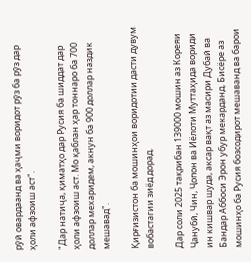рӯй овардаанд ва ҳаҷми воридот рӯз ба рӯз дар ҳоли афзоиш аст".

"Дар натиҷа, қиматҳо дар Русия ба шиддат дар ҳоли афзоиш аст. Мо қаблан ҳар тоннаро ба 700 доллар мехаридем, акнун ба 900 доллар наздик мешавад".

Қирғизистон ба мошинҳои воридотии дасти дувум вобастагии зиёд дорад.

Дар соли 2025 тақрибан 139000 мошин аз Кореяи Ҷанубӣ, Чин, Ҷопон ва Иёлоти Муттаҳида вориди ин кишвар шуда, аксар вақт аз масири Дубай ва Бандар Аббоси Эрон убур мекарданд. Бисёре аз мошинҳо ба Русия бозсодирот мешаванд ва барои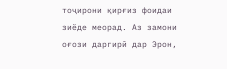тоҷирони қирғиз фоидаи зиёде меорад. Аз замони оғози даргирӣ дар Эрон,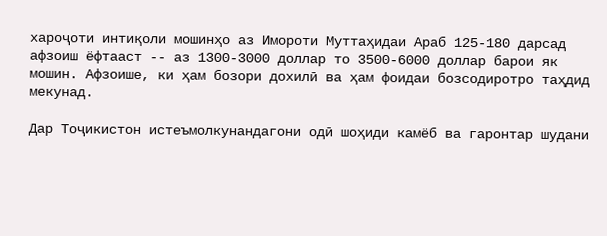хароҷоти интиқоли мошинҳо аз Имороти Муттаҳидаи Араб 125-180 дарсад афзоиш ёфтааст -- аз 1300-3000 доллар то 3500-6000 доллар барои як мошин. Афзоише, ки ҳам бозори дохилӣ ва ҳам фоидаи бозсодиротро таҳдид мекунад.

Дар Тоҷикистон истеъмолкунандагони одӣ шоҳиди камёб ва гаронтар шудани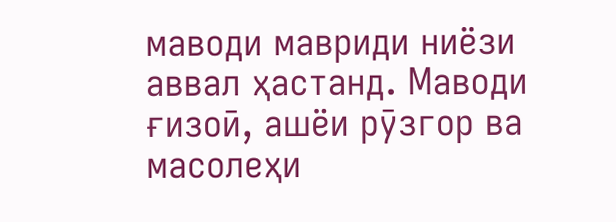маводи мавриди ниёзи аввал ҳастанд. Маводи ғизоӣ, ашёи рӯзгор ва масолеҳи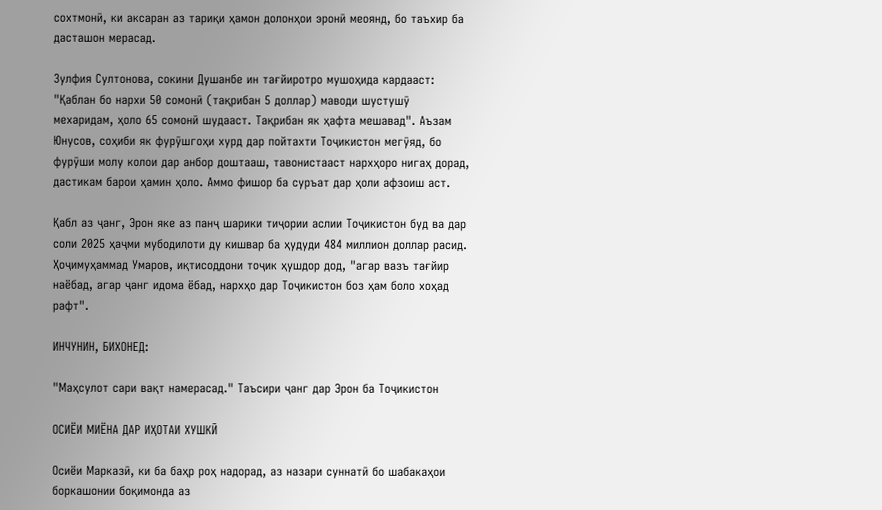сохтмонӣ, ки аксаран аз тариқи ҳамон долонҳои эронӣ меоянд, бо таъхир ба дасташон мерасад.

Зулфия Султонова, сокини Душанбе ин тағйиротро мушоҳида кардааст: "Қаблан бо нархи 50 сомонӣ (тақрибан 5 доллар) маводи шустушӯ мехаридам, ҳоло 65 сомонӣ шудааст. Тақрибан як ҳафта мешавад". Аъзам Юнусов, соҳиби як фурӯшгоҳи хурд дар пойтахти Тоҷикистон мегӯяд, бо фурӯши молу колои дар анбор доштааш, тавонистааст нархҳоро нигаҳ дорад, дастикам барои ҳамин ҳоло. Аммо фишор ба суръат дар ҳоли афзоиш аст.

Қабл аз ҷанг, Эрон яке аз панҷ шарики тиҷории аслии Тоҷикистон буд ва дар соли 2025 ҳаҷми мубодилоти ду кишвар ба ҳудуди 484 миллион доллар расид. Ҳоҷимуҳаммад Умаров, иқтисоддони тоҷик ҳушдор дод, "агар вазъ тағйир наёбад, агар ҷанг идома ёбад, нархҳо дар Тоҷикистон боз ҳам боло хоҳад рафт".

ИНЧУНИН, БИХОНЕД:

"Маҳсулот сари вақт намерасад." Таъсири ҷанг дар Эрон ба Тоҷикистон

ОСИЁИ МИЁНА ДАР ИҲОТАИ ХУШКӢ

Осиёи Марказӣ, ки ба баҳр роҳ надорад, аз назари суннатӣ бо шабакаҳои боркашонии боқимонда аз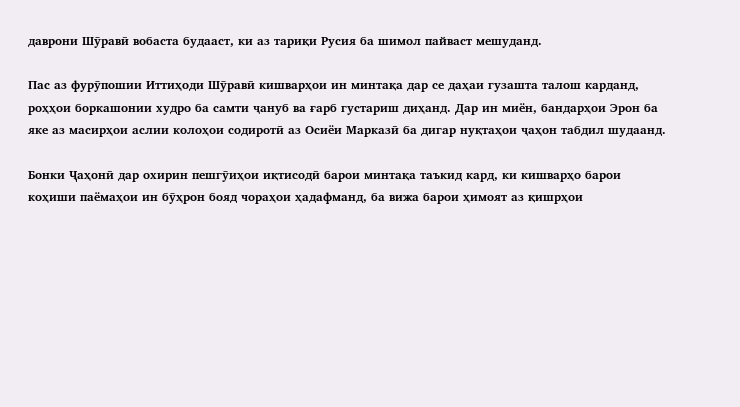даврони Шӯравӣ вобаста будааст, ки аз тариқи Русия ба шимол пайваст мешуданд.

Пас аз фурӯпошии Иттиҳоди Шӯравӣ кишварҳои ин минтақа дар се даҳаи гузашта талош карданд, роҳҳои боркашонии худро ба самти ҷануб ва ғарб густариш диҳанд. Дар ин миён, бандарҳои Эрон ба яке аз масирҳои аслии колоҳои содиротӣ аз Осиёи Марказӣ ба дигар нуқтаҳои ҷаҳон табдил шудаанд.

Бонки Ҷаҳонӣ дар охирин пешгӯиҳои иқтисодӣ барои минтақа таъкид кард, ки кишварҳо барои коҳиши паёмаҳои ин бӯҳрон бояд чораҳои ҳадафманд, ба вижа барои ҳимоят аз қишрҳои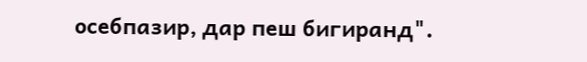осебпазир, дар пеш бигиранд".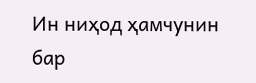Ин ниҳод ҳамчунин бар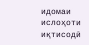идомаи ислоҳоти иқтисодӣ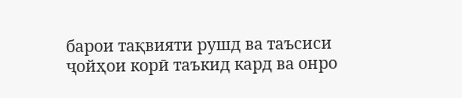барои тақвияти рушд ва таъсиси ҷойҳои корӣ таъкид кард ва онро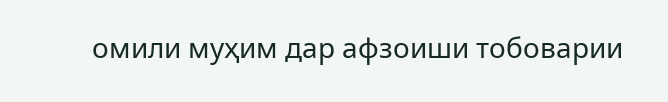омили муҳим дар афзоиши тобоварии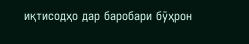иқтисодҳо дар баробари бӯҳрон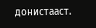донистааст.